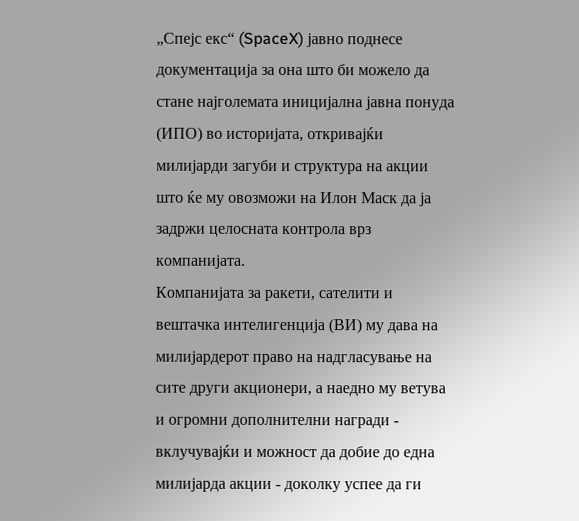„Спејс екс“ (SpaceX) јавно поднесе документација за она што би можело да стане најголемата иницијална јавна понуда (ИПО) во историјата, откривајќи милијарди загуби и структура на акции што ќе му овозможи на Илон Маск да ја задржи целосната контрола врз компанијата.
Компанијата за ракети, сателити и вештачка интелигенција (ВИ) му дава на милијардерот право на надгласување на сите други акционери, а наедно му ветува и огромни дополнителни награди - вклучувајќи и можност да добие до една милијарда акции - доколку успее да ги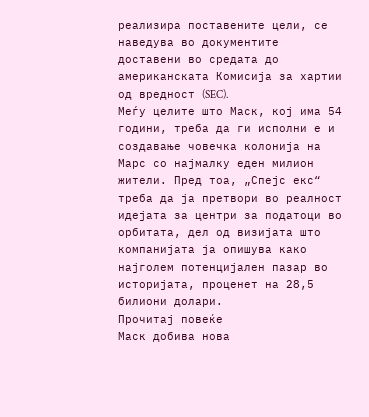реализира поставените цели, се наведува во документите доставени во средата до американската Комисија за хартии од вредност (SEC).
Меѓу целите што Маск, кој има 54 години, треба да ги исполни е и создавање човечка колонија на Марс со најмалку еден милион жители. Пред тоа, „Спејс екс“ треба да ја претвори во реалност идејата за центри за податоци во орбитата, дел од визијата што компанијата ја опишува како најголем потенцијален пазар во историјата, проценет на 28,5 билиони долари.
Прочитај повеќе
Маск добива нова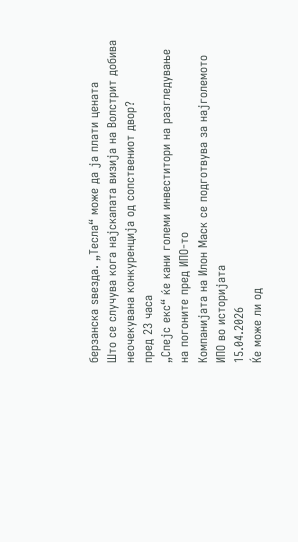берзанска ѕвезда. „Тесла“ може да ја плати цената
Што се случува кога најскапата визија на Волстрит добива неочекувана конкуренција од сопствениот двор?
пред 23 часа
„Спејс екс“ ќе кани големи инвеститори на разгледување на погоните пред ИПО-то
Компанијата на Илон Маск се подготвува за најголемото ИПО во историјата
15.04.2026
Ќе може ли од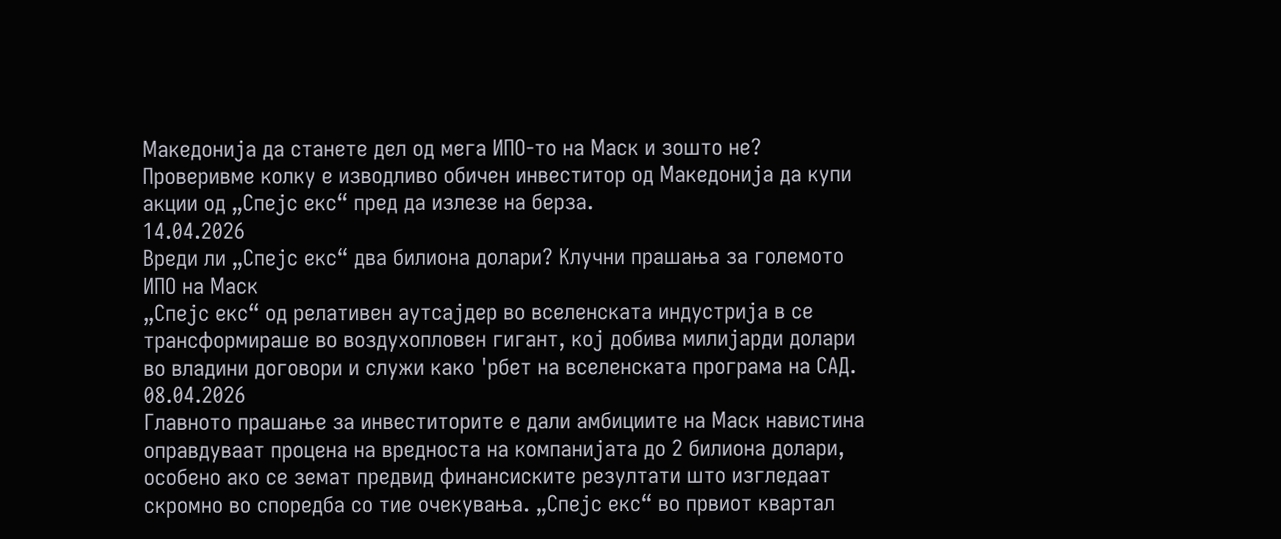Македонија да станете дел од мега ИПО-то на Маск и зошто не?
Проверивме колку е изводливо обичен инвеститор од Македонија да купи акции од „Спејс екс“ пред да излезе на берза.
14.04.2026
Вреди ли „Спејс екс“ два билиона долари? Клучни прашања за големото ИПО на Маск
„Спејс екс“ од релативен аутсајдер во вселенската индустрија в се трансформираше во воздухопловен гигант, кој добива милијарди долари во владини договори и служи како 'рбет на вселенската програма на САД.
08.04.2026
Главното прашање за инвеститорите е дали амбициите на Маск навистина оправдуваат процена на вредноста на компанијата до 2 билиона долари, особено ако се земат предвид финансиските резултати што изгледаат скромно во споредба со тие очекувања. „Спејс екс“ во првиот квартал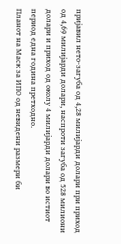пријавил нето-загуба од 4,28 милијарди долари при приход од 4,69 милијарди долари, наспроти загуба од 528 милиони долари и приход од околу 4 милијарди долари во истиот период една година претходно.
Планот на Маск за ИПО од невидени размери би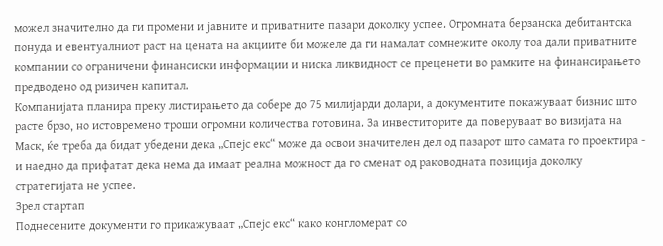можел значително да ги промени и јавните и приватните пазари доколку успее. Огромната берзанска дебитантска понуда и евентуалниот раст на цената на акциите би можеле да ги намалат сомнежите околу тоа дали приватните компании со ограничени финансиски информации и ниска ликвидност се преценети во рамките на финансирањето предводено од ризичен капитал.
Компанијата планира преку листирањето да собере до 75 милијарди долари, а документите покажуваат бизнис што расте брзо, но истовремено троши огромни количества готовина. За инвеститорите да поверуваат во визијата на Маск, ќе треба да бидат убедени дека „Спејс екс“ може да освои значителен дел од пазарот што самата го проектира - и наедно да прифатат дека нема да имаат реална можност да го сменат од раководната позиција доколку стратегијата не успее.
Зрел стартап
Поднесените документи го прикажуваат „Спејс екс“ како конгломерат со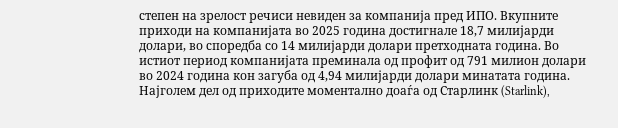степен на зрелост речиси невиден за компанија пред ИПО. Вкупните приходи на компанијата во 2025 година достигнале 18,7 милијарди долари, во споредба со 14 милијарди долари претходната година. Во истиот период компанијата преминала од профит од 791 милион долари во 2024 година кон загуба од 4,94 милијарди долари минатата година.
Најголем дел од приходите моментално доаѓа од Старлинк (Starlink),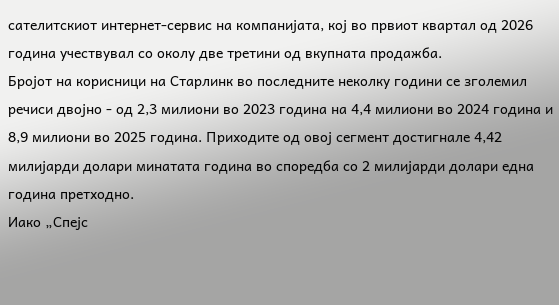сателитскиот интернет-сервис на компанијата, кој во првиот квартал од 2026 година учествувал со околу две третини од вкупната продажба.
Бројот на корисници на Старлинк во последните неколку години се зголемил речиси двојно - од 2,3 милиони во 2023 година на 4,4 милиони во 2024 година и 8,9 милиони во 2025 година. Приходите од овој сегмент достигнале 4,42 милијарди долари минатата година во споредба со 2 милијарди долари една година претходно.
Иако „Спејс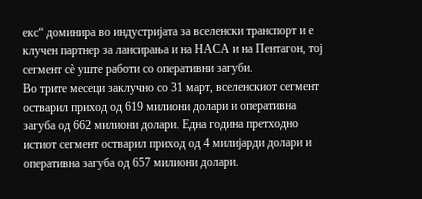екс“ доминира во индустријата за вселенски транспорт и е клучен партнер за лансирања и на НАСА и на Пентагон, тој сегмент сè уште работи со оперативни загуби.
Во трите месеци заклучно со 31 март, вселенскиот сегмент остварил приход од 619 милиони долари и оперативна загуба од 662 милиони долари. Една година претходно истиот сегмент остварил приход од 4 милијарди долари и оперативна загуба од 657 милиони долари.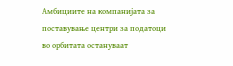Амбициите на компанијата за поставување центри за податоци во орбитата остануваат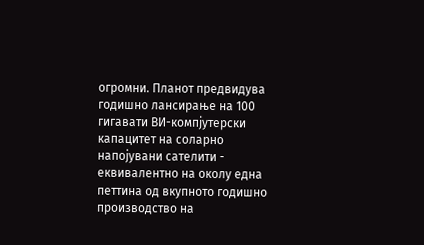огромни. Планот предвидува годишно лансирање на 100 гигавати ВИ-компјутерски капацитет на соларно напојувани сателити - еквивалентно на околу една петтина од вкупното годишно производство на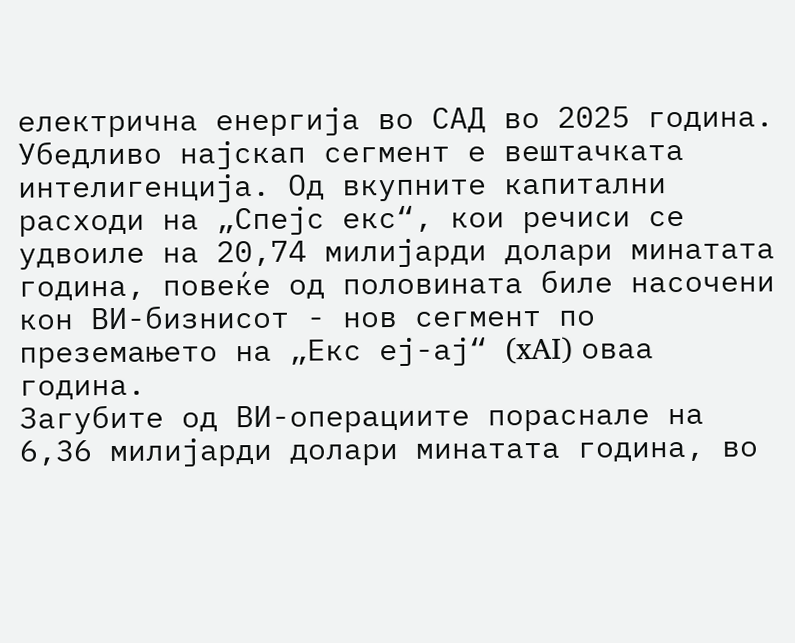електрична енергија во САД во 2025 година.
Убедливо најскап сегмент е вештачката интелигенција. Од вкупните капитални расходи на „Спејс екс“, кои речиси се удвоиле на 20,74 милијарди долари минатата година, повеќе од половината биле насочени кон ВИ-бизнисот - нов сегмент по преземањето на „Екс еј-ај“ (xAI) оваа година.
Загубите од ВИ-операциите пораснале на 6,36 милијарди долари минатата година, во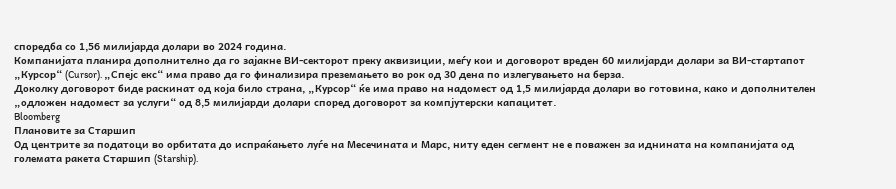споредба со 1,56 милијарда долари во 2024 година.
Компанијата планира дополнително да го зајакне ВИ-секторот преку аквизиции, меѓу кои и договорот вреден 60 милијарди долари за ВИ-стартапот „Курсор“ (Cursor). „Спејс екс“ има право да го финализира преземањето во рок од 30 дена по излегувањето на берза.
Доколку договорот биде раскинат од која било страна, „Курсор“ ќе има право на надомест од 1,5 милијарда долари во готовина, како и дополнителен „одложен надомест за услуги“ од 8,5 милијарди долари според договорот за компјутерски капацитет.
Bloomberg
Плановите за Старшип
Од центрите за податоци во орбитата до испраќањето луѓе на Месечината и Марс, ниту еден сегмент не е поважен за иднината на компанијата од големата ракета Старшип (Starship).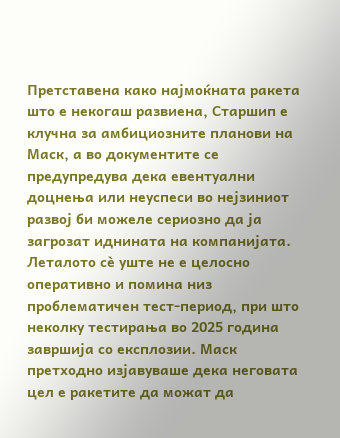Претставена како најмоќната ракета што е некогаш развиена, Старшип е клучна за амбициозните планови на Маск, а во документите се предупредува дека евентуални доцнења или неуспеси во нејзиниот развој би можеле сериозно да ја загрозат иднината на компанијата.
Леталото сè уште не е целосно оперативно и помина низ проблематичен тест-период, при што неколку тестирања во 2025 година завршија со експлозии. Маск претходно изјавуваше дека неговата цел е ракетите да можат да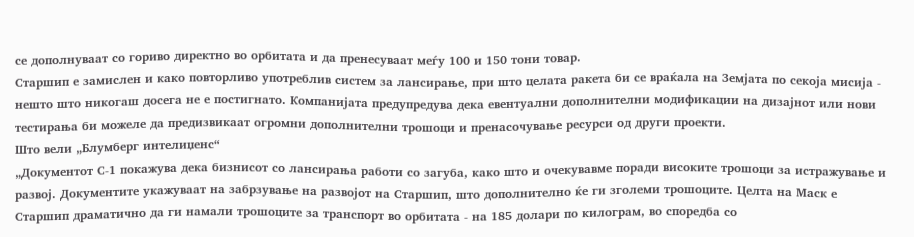се дополнуваат со гориво директно во орбитата и да пренесуваат меѓу 100 и 150 тони товар.
Старшип е замислен и како повторливо употреблив систем за лансирање, при што целата ракета би се враќала на Земјата по секоја мисија - нешто што никогаш досега не е постигнато. Компанијата предупредува дека евентуални дополнителни модификации на дизајнот или нови тестирања би можеле да предизвикаат огромни дополнителни трошоци и пренасочување ресурси од други проекти.
Што вели „Блумберг интелиџенс“
„Документот С-1 покажува дека бизнисот со лансирања работи со загуба, како што и очекувавме поради високите трошоци за истражување и развој. Документите укажуваат на забрзување на развојот на Старшип, што дополнително ќе ги зголеми трошоците. Целта на Маск е Старшип драматично да ги намали трошоците за транспорт во орбитата - на 185 долари по килограм, во споредба со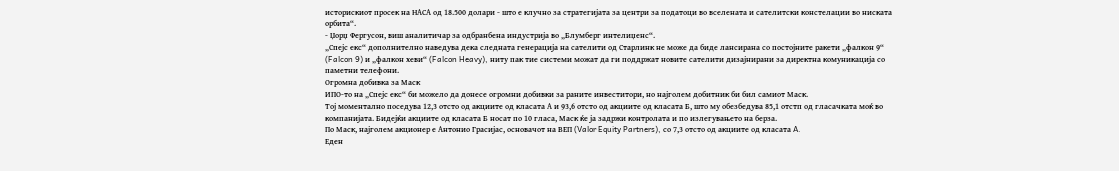историскиот просек на НАСА од 18.500 долари - што е клучно за стратегијата за центри за податоци во вселената и сателитски констелации во ниската орбита“.
- Џорџ Фергусон, виш аналитичар за одбранбена индустрија во „Блумберг интелиџенс“.
„Спејс екс“ дополнително наведува дека следната генерација на сателити од Старлинк не може да биде лансирана со постојните ракети „фалкон 9“ (Falcon 9) и „фалкон хеви“ (Falcon Heavy), ниту пак тие системи можат да ги поддржат новите сателити дизајнирани за директна комуникација со паметни телефони.
Огромна добивка за Маск
ИПО-то на „Спејс екс“ би можело да донесе огромни добивки за раните инвеститори, но најголем добитник би бил самиот Маск.
Тој моментално поседува 12,3 отсто од акциите од класата А и 93,6 отсто од акциите од класата Б, што му обезбедува 85,1 отстп од гласачката моќ во компанијата. Бидејќи акциите од класата Б носат по 10 гласа, Маск ќе ја задржи контролата и по излегувањето на берза.
По Маск, најголем акционер е Антонио Грасијас, основачот на ВЕП (Valor Equity Partners), со 7,3 отсто од акциите од класата A.
Еден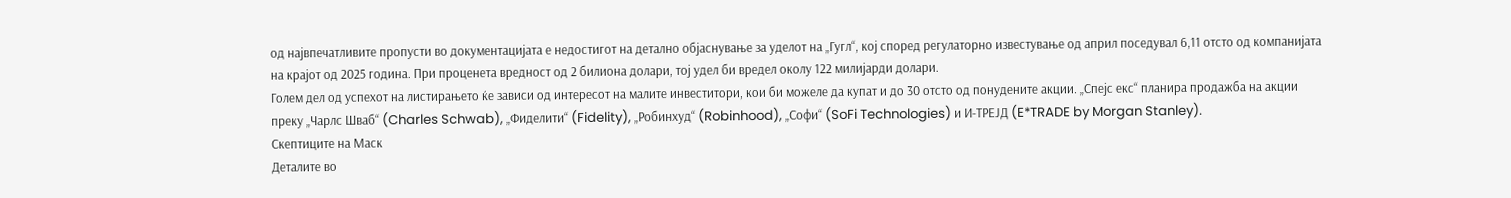од највпечатливите пропусти во документацијата е недостигот на детално објаснување за уделот на „Гугл“, кој според регулаторно известување од април поседувал 6,11 отсто од компанијата на крајот од 2025 година. При проценета вредност од 2 билиона долари, тој удел би вредел околу 122 милијарди долари.
Голем дел од успехот на листирањето ќе зависи од интересот на малите инвеститори, кои би можеле да купат и до 30 отсто од понудените акции. „Спејс екс“ планира продажба на акции преку „Чарлс Шваб“ (Charles Schwab), „Фиделити“ (Fidelity), „Робинхуд“ (Robinhood), „Софи“ (SoFi Technologies) и И-ТРЕЈД (E*TRADE by Morgan Stanley).
Скептиците на Маск
Деталите во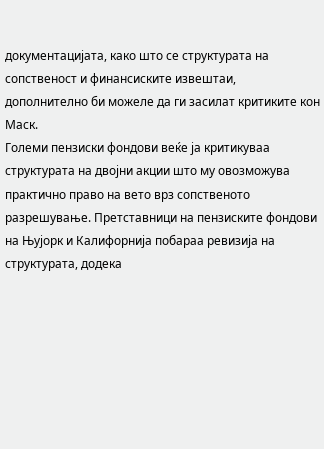документацијата, како што се структурата на сопственост и финансиските извештаи, дополнително би можеле да ги засилат критиките кон Маск.
Големи пензиски фондови веќе ја критикуваа структурата на двојни акции што му овозможува практично право на вето врз сопственото разрешување. Претставници на пензиските фондови на Њујорк и Калифорнија побараа ревизија на структурата, додека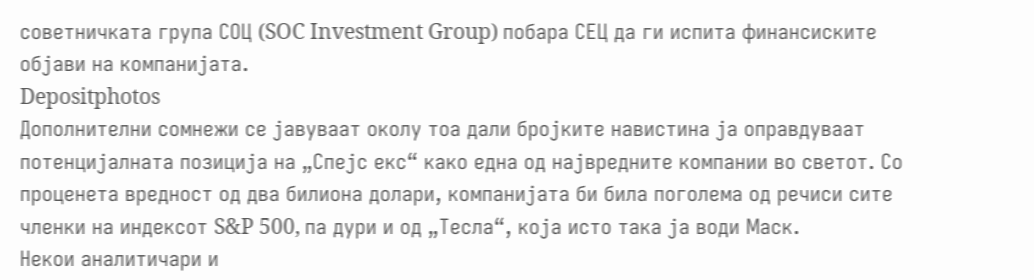советничката група СОЦ (SOC Investment Group) побара СЕЦ да ги испита финансиските објави на компанијата.
Depositphotos
Дополнителни сомнежи се јавуваат околу тоа дали бројките навистина ја оправдуваат потенцијалната позиција на „Спејс екс“ како една од највредните компании во светот. Со проценета вредност од два билиона долари, компанијата би била поголема од речиси сите членки на индексот S&P 500, па дури и од „Тесла“, која исто така ја води Маск.
Некои аналитичари и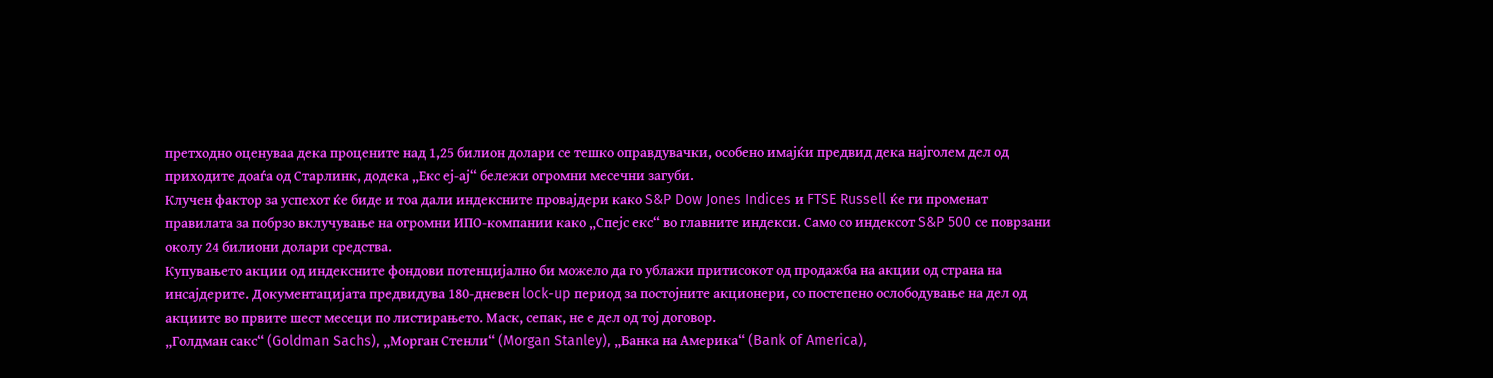претходно оценуваа дека процените над 1,25 билион долари се тешко оправдувачки, особено имајќи предвид дека најголем дел од приходите доаѓа од Старлинк, додека „Екс еј-ај“ бележи огромни месечни загуби.
Клучен фактор за успехот ќе биде и тоа дали индексните провајдери како S&P Dow Jones Indices и FTSE Russell ќе ги променат правилата за побрзо вклучување на огромни ИПО-компании како „Спејс екс“ во главните индекси. Само со индексот S&P 500 се поврзани околу 24 билиони долари средства.
Купувањето акции од индексните фондови потенцијално би можело да го ублажи притисокот од продажба на акции од страна на инсајдерите. Документацијата предвидува 180-дневен lock-up период за постојните акционери, со постепено ослободување на дел од акциите во првите шест месеци по листирањето. Маск, сепак, не е дел од тој договор.
„Голдман сакс“ (Goldman Sachs), „Морган Стенли“ (Morgan Stanley), „Банка на Америка“ (Bank of America),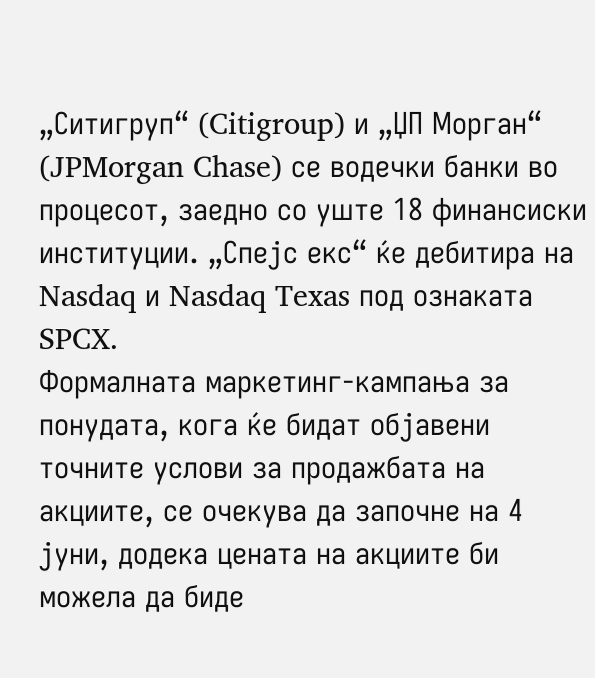„Ситигруп“ (Citigroup) и „ЏП Морган“ (JPMorgan Chase) се водечки банки во процесот, заедно со уште 18 финансиски институции. „Спејс екс“ ќе дебитира на Nasdaq и Nasdaq Texas под ознаката SPCX.
Формалната маркетинг-кампања за понудата, кога ќе бидат објавени точните услови за продажбата на акциите, се очекува да започне на 4 јуни, додека цената на акциите би можела да биде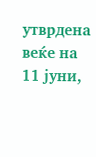утврдена веќе на 11 јуни,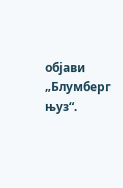објави „Блумберг њуз“.